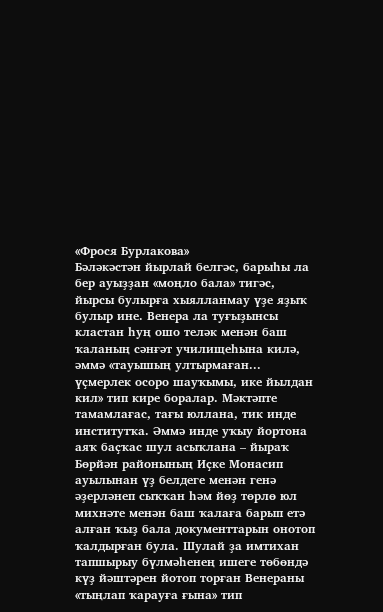«Фрося Бурлакова»
Бәләкәстән йырлай белгәс, барыһы ла бер ауыҙҙан «моңло бала» тигәс, йырсы булырға хыялланмау үҙе яҙыҡ булыр ине. Венера ла туғыҙынсы кластан һуң ошо теләк менән баш ҡаланың сәнғәт училищеһына килә, әммә «тауышың ултырмаған... үҫмерлек осоро шауҡымы, ике йылдан кил» тип кире боралар. Мәктәпте тамамлағас, тағы юллана, тик инде институтҡа. Әммә инде уҡыу йортона аяҡ баҫҡас шул асыҡлана – йыраҡ Бөрйән районының Иҫке Монасип ауылынан үҙ белдеге менән генә әҙерләнеп сыҡҡан һәм йөҙ төрлө юл михнәте менән баш ҡалаға барып етә алған ҡыҙ бала документтарын онотоп ҡалдырған була. Шулай ҙа имтихан тапшырыу бүлмәһенең ишеге төбөндә күҙ йәштәрен йотоп торған Венераны «тыңлап ҡарауға ғына» тип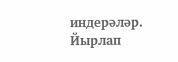индерәләр. Йырлап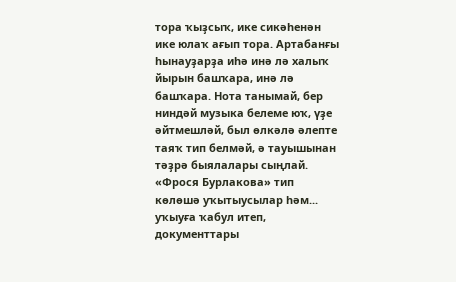тора ҡыҙсыҡ, ике сикәһенән ике юлаҡ ағып тора. Артабанғы һынауҙарҙа иһә инә лә халыҡ йырын башҡара, инә лә башҡара. Нота танымай, бер ниндәй музыка белеме юҡ, үҙе әйтмешләй, был өлкәлә әлепте таяҡ тип белмәй, ә тауышынан тәҙрә быялалары сыңлай. «Фрося Бурлакова» тип көлөшә уҡытыусылар һәм... уҡыуға ҡабул итеп, документтары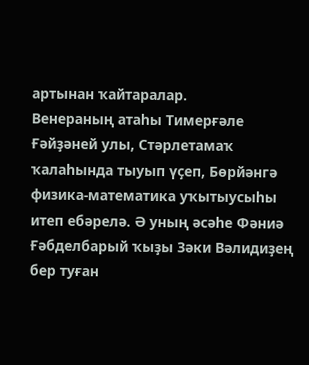артынан ҡайтаралар.
Венераның атаһы Тимерғәле Ғәйҙәней улы, Стәрлетамаҡ ҡалаһында тыуып үҫеп, Бөрйәнгә физика-математика уҡытыусыһы итеп ебәрелә. Ә уның әсәһе Фәниә Ғәбделбарый ҡыҙы Зәки Вәлидиҙең бер туған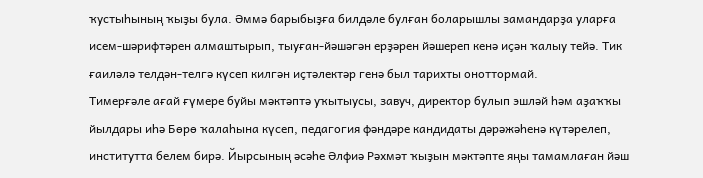ҡустыһының ҡыҙы була. Әммә барыбыҙға билдәле булған боларышлы замандарҙа уларға исем-шәрифтәрен алмаштырып, тыуған-йәшәгән ерҙәрен йәшереп кенә иҫән ҡалыу тейә. Тик ғаиләлә телдән-телгә күсеп килгән иҫтәлектәр генә был тарихты оноттормай.
Тимерғәле ағай ғүмере буйы мәктәптә уҡытыусы, завуч, директор булып эшләй һәм аҙаҡҡы йылдары иһә Бөрө ҡалаһына күсеп, педагогия фәндәре кандидаты дәрәжәһенә күтәрелеп, институтта белем бирә. Йырсының әсәһе Әлфиә Рәхмәт ҡыҙын мәктәпте яңы тамамлаған йәш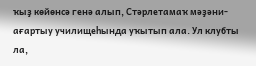ҡыҙ көйөнсә генә алып, Стәрлетамаҡ мәҙәни-ағартыу училищеһында уҡытып ала. Ул клубты ла,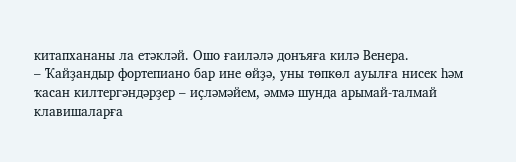китапхананы ла етәкләй. Ошо ғаиләлә донъяға килә Венера.
– Ҡайҙандыр фортепиано бар ине өйҙә, уны төпкөл ауылға нисек һәм ҡасан килтергәндәрҙер – иҫләмәйем, әммә шунда арымай-талмай клавишаларға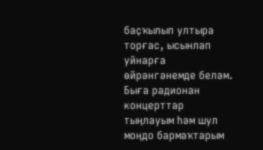баҫҡылып ултыра торғас, ысынлап уйнарға өйрәнгәнемде беләм. Быға радионан концерттар тыңлауым һәм шул моңдо бармаҡтарым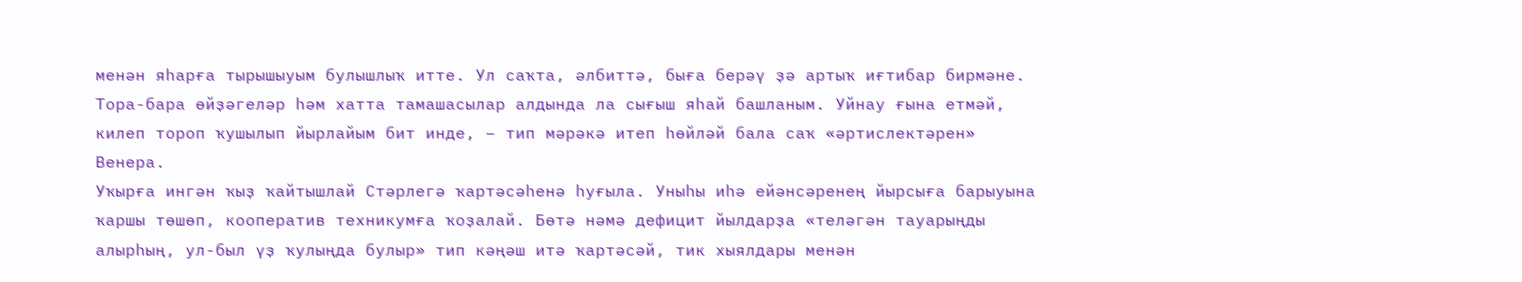менән яһарға тырышыуым булышлыҡ итте. Ул саҡта, әлбиттә, быға берәү ҙә артыҡ иғтибар бирмәне. Тора-бара өйҙәгеләр һәм хатта тамашасылар алдында ла сығыш яһай башланым. Уйнау ғына етмәй, килеп тороп ҡушылып йырлайым бит инде, – тип мәрәкә итеп һөйләй бала саҡ «әртислектәрен» Венера.
Уҡырға ингән ҡыҙ ҡайтышлай Стәрлегә ҡартәсәһенә һуғыла. Уныһы иһә ейәнсәренең йырсыға барыуына ҡаршы төшөп, кооператив техникумға ҡоҙалай. Бөтә нәмә дефицит йылдарҙа «теләгән тауарыңды алырһың, ул-был үҙ ҡулыңда булыр» тип кәңәш итә ҡартәсәй, тик хыялдары менән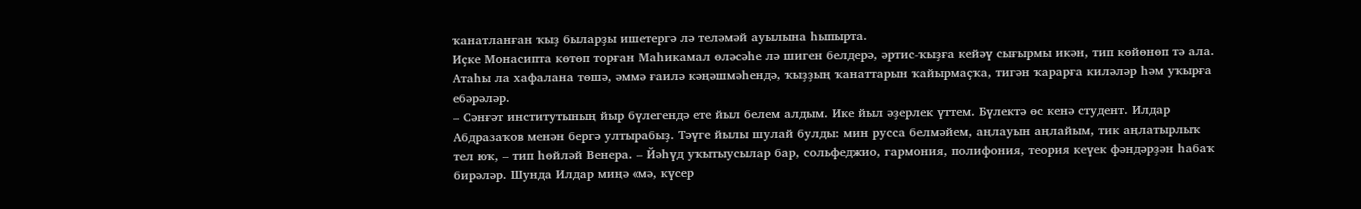ҡанатланған ҡыҙ быларҙы ишетергә лә теләмәй ауылына һыпырта.
Иҫке Монасипта көтөп торған Маһикамал өләсәһе лә шиген белдерә, әртис-ҡыҙға кейәү сығырмы икән, тип көйөнөп тә ала. Атаһы ла хафалана төшә, әммә ғаилә кәңәшмәһендә, ҡыҙҙың ҡанаттарын ҡайырмаҫҡа, тигән ҡарарға киләләр һәм уҡырға ебәрәләр.
– Сәнғәт институтының йыр бүлегендә ете йыл белем алдым. Ике йыл әҙерлек үттем. Бүлектә өс кенә студент. Илдар Абдразаҡов менән бергә ултырабыҙ. Тәүге йылы шулай булды: мин русса белмәйем, аңлауын аңлайым, тик аңлатырлыҡ тел юҡ, – тип һөйләй Венера. – Йәһүд уҡытыусылар бар, сольфеджио, гармония, полифония, теория кеүек фәндәрҙән һабаҡ бирәләр. Шунда Илдар миңә «мә, күсер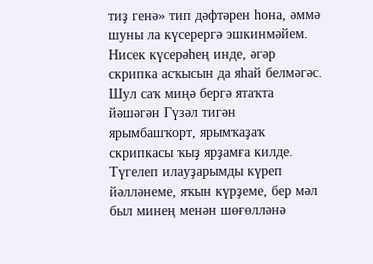тиҙ генә» тип дәфтәрен һона, әммә шуны ла күсерергә эшкинмәйем. Нисек күсерәһең инде, әгәр скрипка асҡысын да яһай белмәгәс. Шул саҡ миңә бергә ятаҡта йәшәгән Гүзәл тигән ярымбашҡорт, ярымҡаҙаҡ скрипкасы ҡыҙ ярҙамға килде. Түгелеп илауҙарымды күреп йәлләнеме, яҡын күрҙеме, бер мәл был минең менән шөғөлләнә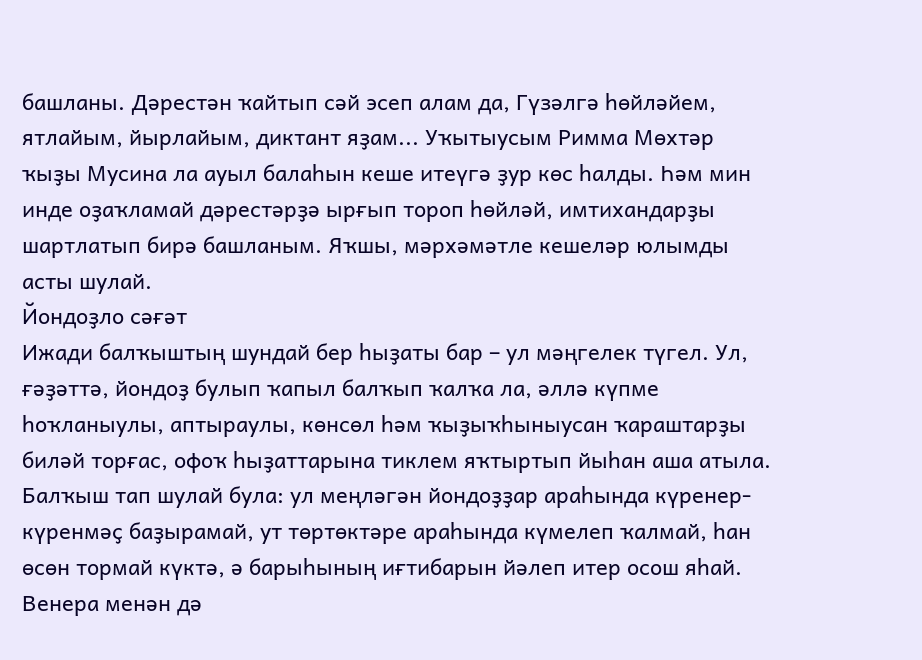башланы. Дәрестән ҡайтып сәй эсеп алам да, Гүзәлгә һөйләйем, ятлайым, йырлайым, диктант яҙам... Уҡытыусым Римма Мөхтәр ҡыҙы Мусина ла ауыл балаһын кеше итеүгә ҙур көс һалды. Һәм мин инде оҙаҡламай дәрестәрҙә ырғып тороп һөйләй, имтихандарҙы шартлатып бирә башланым. Яҡшы, мәрхәмәтле кешеләр юлымды асты шулай.
Йондоҙло сәғәт
Ижади балҡыштың шундай бер һыҙаты бар – ул мәңгелек түгел. Ул, ғәҙәттә, йондоҙ булып ҡапыл балҡып ҡалҡа ла, әллә күпме һоҡланыулы, аптыраулы, көнсөл һәм ҡыҙыҡһыныусан ҡараштарҙы биләй торғас, офоҡ һыҙаттарына тиклем яҡтыртып йыһан аша атыла. Балҡыш тап шулай була: ул меңләгән йондоҙҙар араһында күренер-күренмәҫ баҙырамай, ут төртөктәре араһында күмелеп ҡалмай, һан өсөн тормай күктә, ә барыһының иғтибарын йәлеп итер осош яһай. Венера менән дә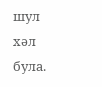шул хәл була.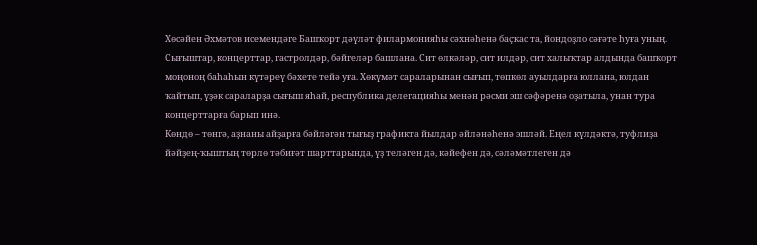Хөсәйен Әхмәтов исемендәге Башҡорт дәүләт филармонияһы сәхнәһенә баҫҡас та, йондоҙло сәғәте һуға уның. Сығыштар, концерттар, гастролдәр, бәйгеләр башлана. Сит өлкәләр, сит илдәр, сит халыҡтар алдында башҡорт моңоноң баһаһын күтәреү бәхете тейә уға. Хөкүмәт сараларынан сығып, төпкөл ауылдарға юллана, юлдан ҡайтып, үҙәк сараларҙа сығыш яһай, республика делегацияһы менән рәсми эш сәфәренә оҙатыла, унан тура концерттарға барып инә.
Көндө – төнгә, аҙнаны айҙарға бәйләгән тығыҙ графикта йылдар әйләнәһенә эшләй. Еңел күлдәктә, туфлиҙа йәйҙең-ҡыштың төрлө тәбиғәт шарттарында, үҙ теләген дә, кәйефен дә, сәләмәтлеген дә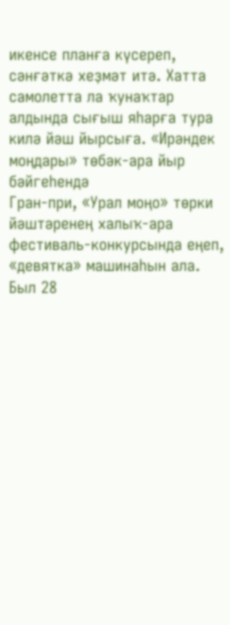икенсе планға күсереп, сәнғәткә хеҙмәт итә. Хатта самолетта ла ҡунаҡтар алдында сығыш яһарға тура килә йәш йырсыға. «Ирәндек моңдары» төбәк-ара йыр бәйгеһендә
Гран-при, «Урал моңо» төрки йәштәренең халыҡ-ара фестиваль-конкурсында еңеп, «девятка» машинаһын ала. Был 28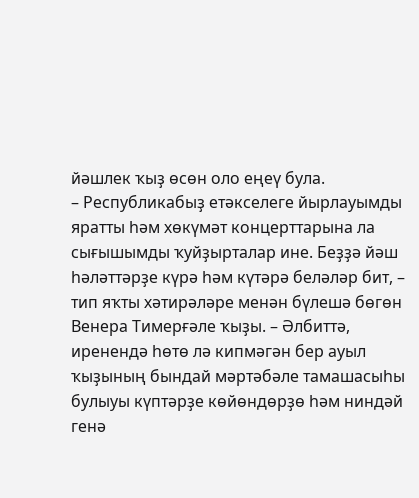йәшлек ҡыҙ өсөн оло еңеү була.
– Республикабыҙ етәкселеге йырлауымды яратты һәм хөкүмәт концерттарына ла сығышымды ҡуйҙырталар ине. Беҙҙә йәш һәләттәрҙе күрә һәм күтәрә беләләр бит, – тип яҡты хәтирәләре менән бүлешә бөгөн Венера Тимерғәле ҡыҙы. – Әлбиттә, иренендә һөтө лә кипмәгән бер ауыл ҡыҙының бындай мәртәбәле тамашасыһы булыуы күптәрҙе көйөндөрҙө һәм ниндәй генә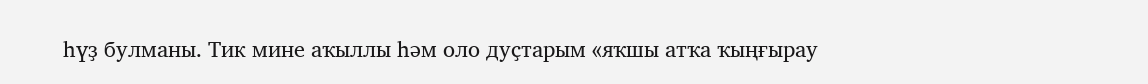һүҙ булманы. Тик мине аҡыллы һәм оло дуҫтарым «яҡшы атҡа ҡыңғырау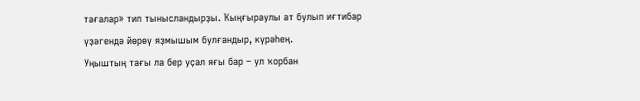тағалар» тип тынысландырҙы. Ҡыңғыраулы ат булып иғтибар үҙәгендә йөрөү яҙмышым булғандыр, күрәһең.
Уңыштың тағы ла бер уҫал яғы бар – ул ҡорбан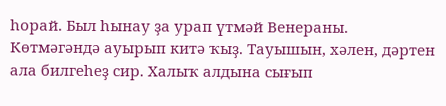һорай. Был һынау ҙа урап үтмәй Венераны. Көтмәгәндә ауырып китә ҡыҙ. Тауышын, хәлен, дәртен ала билгеһеҙ сир. Халыҡ алдына сығып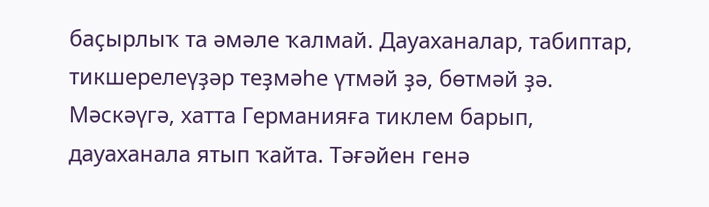баҫырлыҡ та әмәле ҡалмай. Дауаханалар, табиптар, тикшерелеүҙәр теҙмәһе үтмәй ҙә, бөтмәй ҙә. Мәскәүгә, хатта Германияға тиклем барып, дауаханала ятып ҡайта. Тәғәйен генә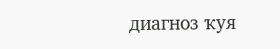диагноз ҡуя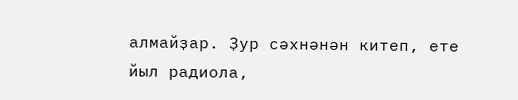алмайҙар. Ҙур сәхнәнән китеп, ете йыл радиола,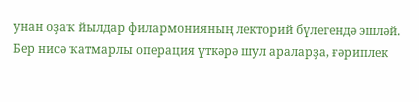унан оҙаҡ йылдар филармонияның лекторий бүлегендә эшләй. Бер нисә ҡатмарлы операция үткәрә шул араларҙа, ғәриплек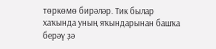төркөмө бирәләр. Тик былар хаҡында уның яҡындарынан башҡа берәү ҙә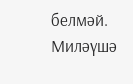белмәй.
Миләүшә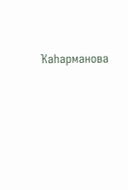Ҡаһарманова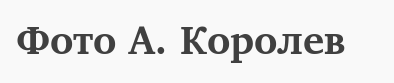Фото А. Королев